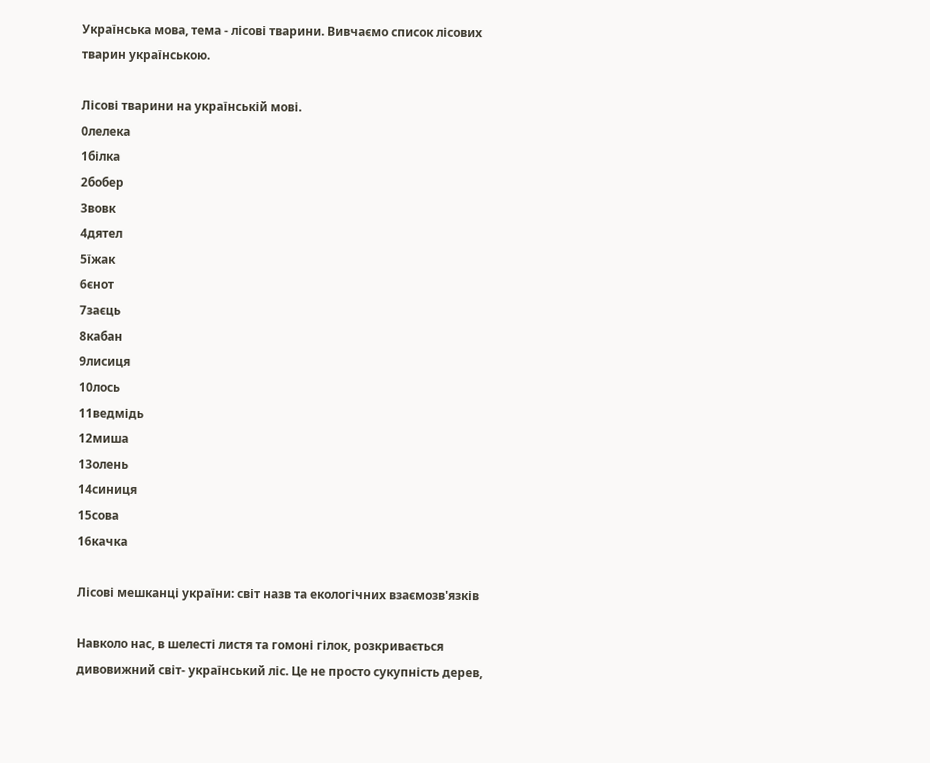Українська мова, тема - лісові тварини. Вивчаємо список лісових тварин українською.

Лісові тварини на українській мові.
0лелека
1білка
2бобер
3вовк
4дятел
5їжак
6єнот
7заєць
8кабан
9лисиця
10лось
11ведмідь
12миша
13олень
14синиця
15сова
16качка

Лісові мешканці україни: світ назв та екологічних взаємозв'язків

Навколо нас, в шелесті листя та гомоні гілок, розкривається дивовижний світ- український ліс. Це не просто сукупність дерев,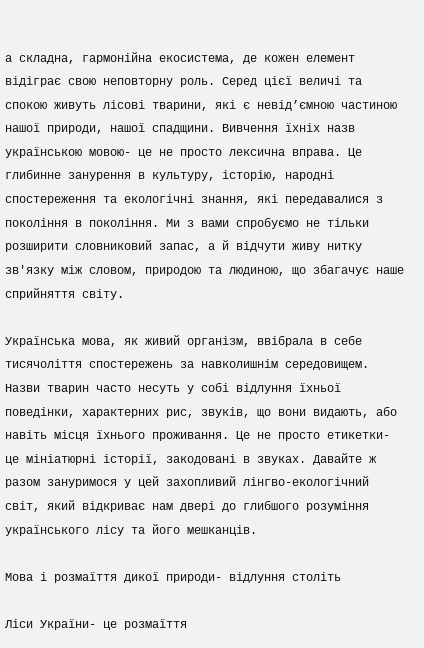а складна, гармонійна екосистема, де кожен елемент відіграє свою неповторну роль. Серед цієї величі та спокою живуть лісові тварини, які є невід’ємною частиною нашої природи, нашої спадщини. Вивчення їхніх назв українською мовою- це не просто лексична вправа. Це глибинне занурення в культуру, історію, народні спостереження та екологічні знання, які передавалися з покоління в покоління. Ми з вами спробуємо не тільки розширити словниковий запас, а й відчути живу нитку зв'язку між словом, природою та людиною, що збагачує наше сприйняття світу.

Українська мова, як живий організм, ввібрала в себе тисячоліття спостережень за навколишнім середовищем. Назви тварин часто несуть у собі відлуння їхньої поведінки, характерних рис, звуків, що вони видають, або навіть місця їхнього проживання. Це не просто етикетки- це мініатюрні історії, закодовані в звуках. Давайте ж разом зануримося у цей захопливий лінгво-екологічний світ, який відкриває нам двері до глибшого розуміння українського лісу та його мешканців.

Мова і розмаїття дикої природи- відлуння століть

Ліси України- це розмаїття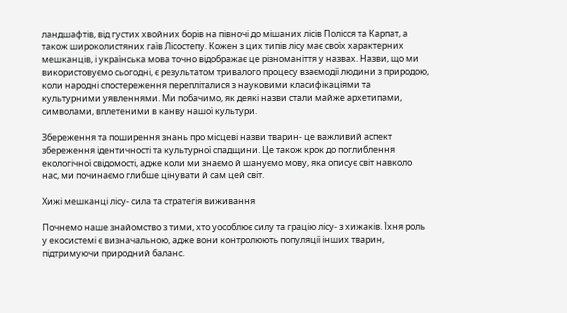ландшафтів, від густих хвойних борів на півночі до мішаних лісів Полісся та Карпат, а також широколистяних гаїв Лісостепу. Кожен з цих типів лісу має своїх характерних мешканців, і українська мова точно відображає це різноманіття у назвах. Назви, що ми використовуємо сьогодні, є результатом тривалого процесу взаємодії людини з природою, коли народні спостереження перепліталися з науковими класифікаціями та культурними уявленнями. Ми побачимо, як деякі назви стали майже архетипами, символами, вплетеними в канву нашої культури.

Збереження та поширення знань про місцеві назви тварин- це важливий аспект збереження ідентичності та культурної спадщини. Це також крок до поглиблення екологічної свідомості, адже коли ми знаємо й шануємо мову, яка описує світ навколо нас, ми починаємо глибше цінувати й сам цей світ.

Хижі мешканці лісу- сила та стратегія виживання

Почнемо наше знайомство з тими, хто уособлює силу та грацію лісу- з хижаків. Їхня роль у екосистемі є визначальною, адже вони контролюють популяції інших тварин, підтримуючи природний баланс.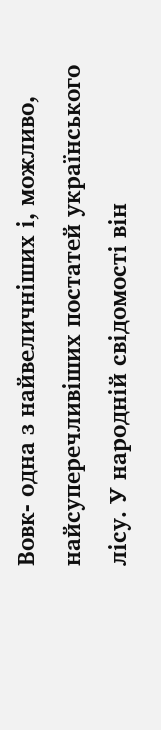Вовк- одна з найвеличніших і, можливо, найсуперечливіших постатей українського лісу. У народній свідомості він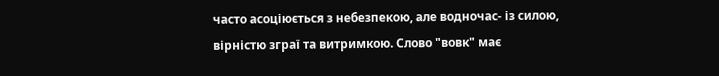часто асоціюється з небезпекою, але водночас- із силою, вірністю зграї та витримкою. Слово "вовк" має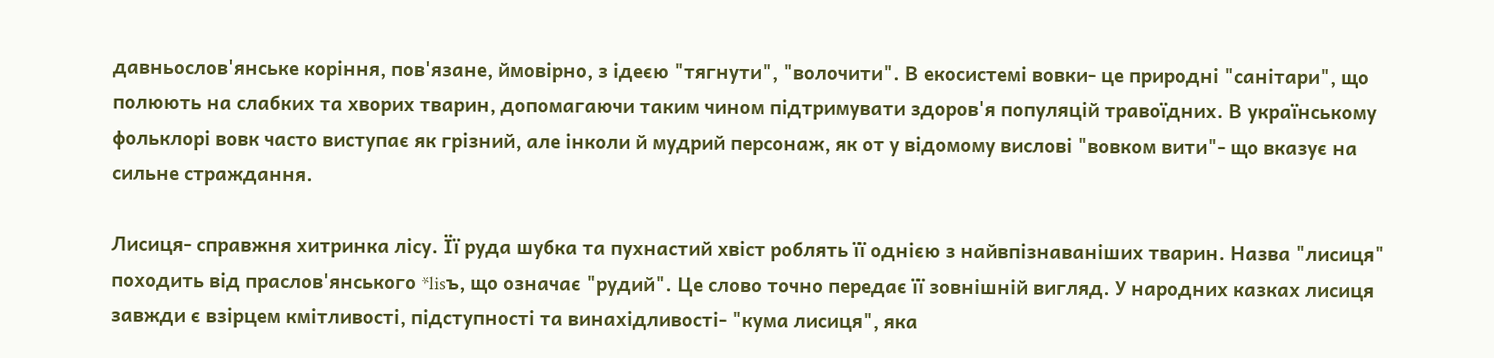давньослов'янське коріння, пов'язане, ймовірно, з ідеєю "тягнути", "волочити". В екосистемі вовки- це природні "санітари", що полюють на слабких та хворих тварин, допомагаючи таким чином підтримувати здоров'я популяцій травоїдних. В українському фольклорі вовк часто виступає як грізний, але інколи й мудрий персонаж, як от у відомому вислові "вовком вити"- що вказує на сильне страждання.

Лисиця- справжня хитринка лісу. Її руда шубка та пухнастий хвіст роблять її однією з найвпізнаваніших тварин. Назва "лисиця" походить від праслов'янського *lisъ, що означає "рудий". Це слово точно передає її зовнішній вигляд. У народних казках лисиця завжди є взірцем кмітливості, підступності та винахідливості- "кума лисиця", яка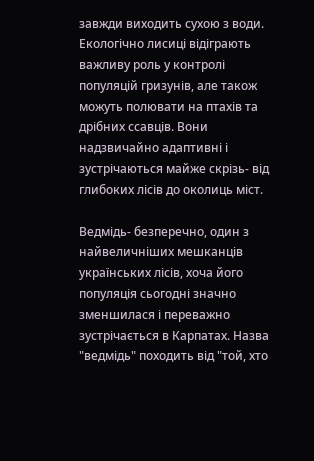завжди виходить сухою з води. Екологічно лисиці відіграють важливу роль у контролі популяцій гризунів, але також можуть полювати на птахів та дрібних ссавців. Вони надзвичайно адаптивні і зустрічаються майже скрізь- від глибоких лісів до околиць міст.

Ведмідь- безперечно, один з найвеличніших мешканців українських лісів, хоча його популяція сьогодні значно зменшилася і переважно зустрічається в Карпатах. Назва "ведмідь" походить від "той, хто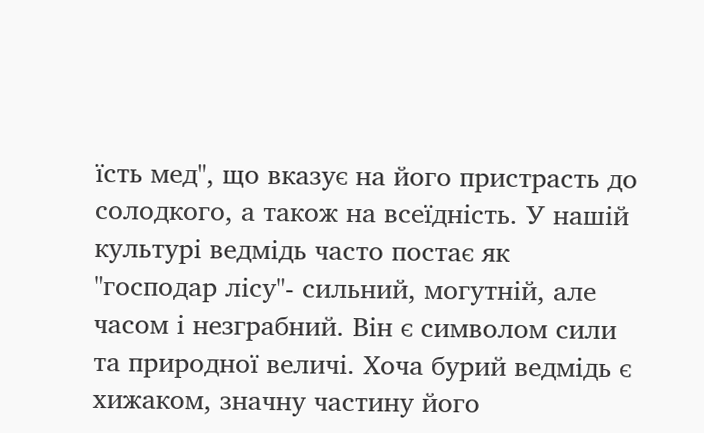їсть мед", що вказує на його пристрасть до солодкого, а також на всеїдність. У нашій культурі ведмідь часто постає як "господар лісу"- сильний, могутній, але часом і незграбний. Він є символом сили та природної величі. Хоча бурий ведмідь є хижаком, значну частину його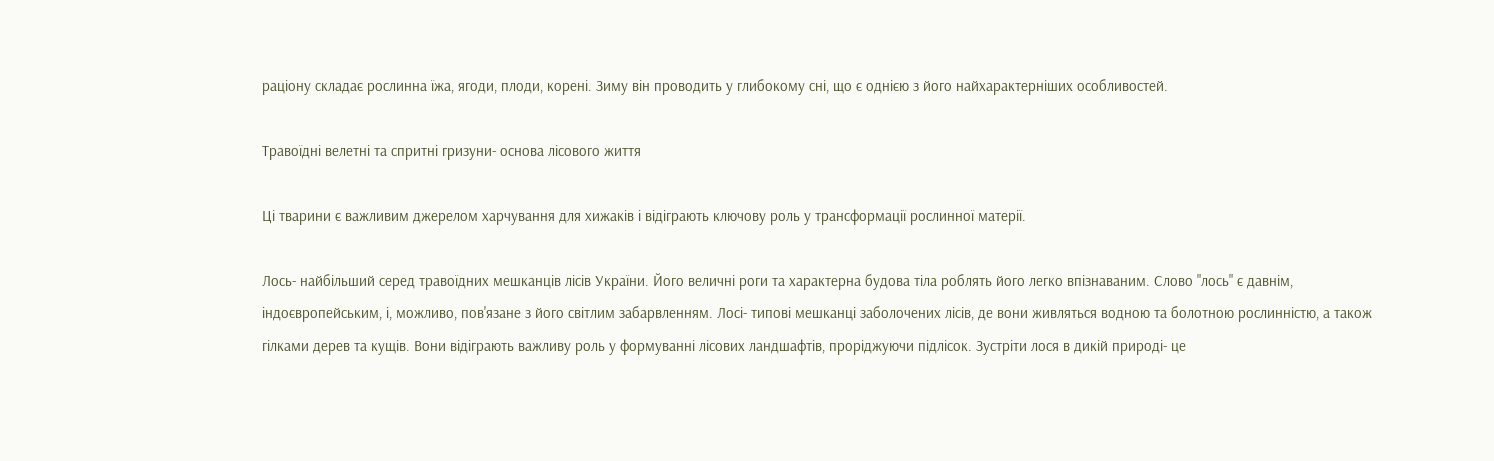раціону складає рослинна їжа, ягоди, плоди, корені. Зиму він проводить у глибокому сні, що є однією з його найхарактерніших особливостей.

Травоїдні велетні та спритні гризуни- основа лісового життя

Ці тварини є важливим джерелом харчування для хижаків і відіграють ключову роль у трансформації рослинної матерії.

Лось- найбільший серед травоїдних мешканців лісів України. Його величні роги та характерна будова тіла роблять його легко впізнаваним. Слово "лось" є давнім, індоєвропейським, і, можливо, пов'язане з його світлим забарвленням. Лосі- типові мешканці заболочених лісів, де вони живляться водною та болотною рослинністю, а також гілками дерев та кущів. Вони відіграють важливу роль у формуванні лісових ландшафтів, проріджуючи підлісок. Зустріти лося в дикій природі- це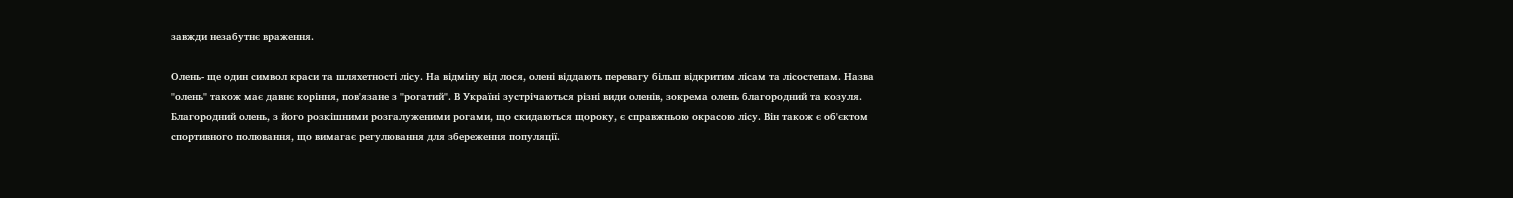завжди незабутнє враження.

Олень- ще один символ краси та шляхетності лісу. На відміну від лося, олені віддають перевагу більш відкритим лісам та лісостепам. Назва "олень" також має давнє коріння, пов'язане з "рогатий". В Україні зустрічаються різні види оленів, зокрема олень благородний та козуля. Благородний олень, з його розкішними розгалуженими рогами, що скидаються щороку, є справжньою окрасою лісу. Він також є об'єктом спортивного полювання, що вимагає регулювання для збереження популяції.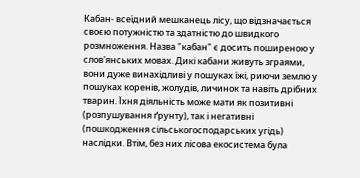Кабан- всеїдний мешканець лісу, що відзначається своєю потужністю та здатністю до швидкого розмноження. Назва "кабан" є досить поширеною у слов'янських мовах. Дикі кабани живуть зграями, вони дуже винахідливі у пошуках їжі, риючи землю у пошуках коренів, жолудів, личинок та навіть дрібних тварин. Їхня діяльність може мати як позитивні (розпушування ґрунту), так і негативні (пошкодження сільськогосподарських угідь) наслідки. Втім, без них лісова екосистема була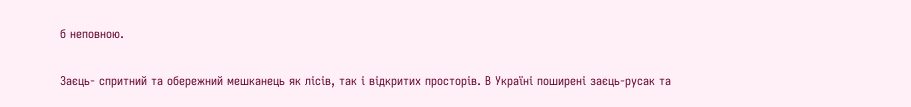б неповною.

Заєць- спритний та обережний мешканець як лісів, так і відкритих просторів. В Україні поширені заєць-русак та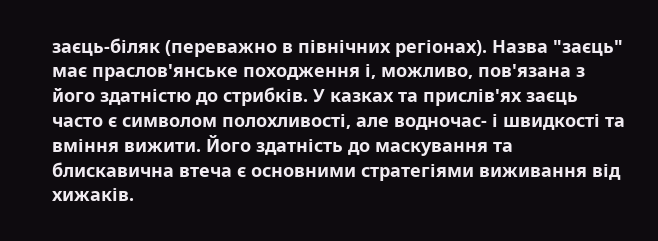заєць-біляк (переважно в північних регіонах). Назва "заєць" має праслов'янське походження і, можливо, пов'язана з його здатністю до стрибків. У казках та прислів'ях заєць часто є символом полохливості, але водночас- і швидкості та вміння вижити. Його здатність до маскування та блискавична втеча є основними стратегіями виживання від хижаків.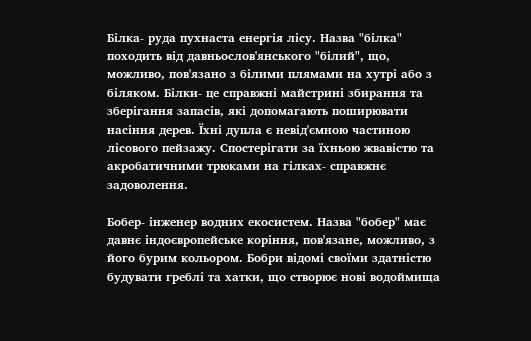Білка- руда пухнаста енергія лісу. Назва "білка" походить від давньослов'янського "білий", що, можливо, пов'язано з білими плямами на хутрі або з біляком. Білки- це справжні майстрині збирання та зберігання запасів, які допомагають поширювати насіння дерев. Їхні дупла є невід'ємною частиною лісового пейзажу. Спостерігати за їхньою жвавістю та акробатичними трюками на гілках- справжнє задоволення.

Бобер- інженер водних екосистем. Назва "бобер" має давнє індоєвропейське коріння, пов'язане, можливо, з його бурим кольором. Бобри відомі своїми здатністю будувати греблі та хатки, що створює нові водоймища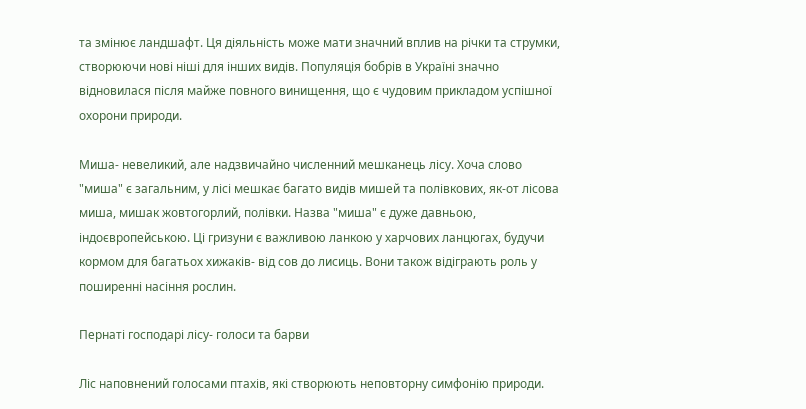та змінює ландшафт. Ця діяльність може мати значний вплив на річки та струмки, створюючи нові ніші для інших видів. Популяція бобрів в Україні значно відновилася після майже повного винищення, що є чудовим прикладом успішної охорони природи.

Миша- невеликий, але надзвичайно численний мешканець лісу. Хоча слово "миша" є загальним, у лісі мешкає багато видів мишей та полівкових, як-от лісова миша, мишак жовтогорлий, полівки. Назва "миша" є дуже давньою, індоєвропейською. Ці гризуни є важливою ланкою у харчових ланцюгах, будучи кормом для багатьох хижаків- від сов до лисиць. Вони також відіграють роль у поширенні насіння рослин.

Пернаті господарі лісу- голоси та барви

Ліс наповнений голосами птахів, які створюють неповторну симфонію природи.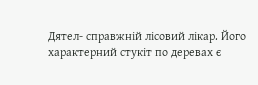Дятел- справжній лісовий лікар. Його характерний стукіт по деревах є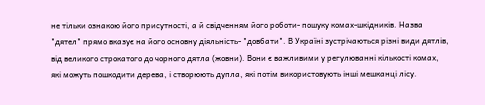не тільки ознакою його присутності, а й свідченням його роботи- пошуку комах-шкідників. Назва "дятел" прямо вказує на його основну діяльність- "довбати". В Україні зустрічаються різні види дятлів, від великого строкатого до чорного дятла (жовни). Вони є важливими у регулюванні кількості комах, які можуть пошкодити дерева, і створюють дупла, які потім використовують інші мешканці лісу.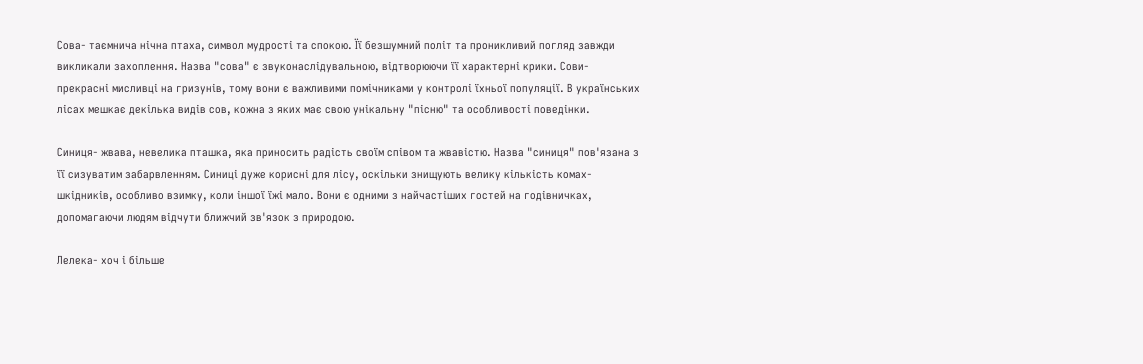Сова- таємнича нічна птаха, символ мудрості та спокою. Її безшумний політ та проникливий погляд завжди викликали захоплення. Назва "сова" є звуконаслідувальною, відтворюючи її характерні крики. Сови- прекрасні мисливці на гризунів, тому вони є важливими помічниками у контролі їхньої популяції. В українських лісах мешкає декілька видів сов, кожна з яких має свою унікальну "пісню" та особливості поведінки.

Синиця- жвава, невелика пташка, яка приносить радість своїм співом та жвавістю. Назва "синиця" пов'язана з її сизуватим забарвленням. Синиці дуже корисні для лісу, оскільки знищують велику кількість комах-шкідників, особливо взимку, коли іншої їжі мало. Вони є одними з найчастіших гостей на годівничках, допомагаючи людям відчути ближчий зв'язок з природою.

Лелека- хоч і більше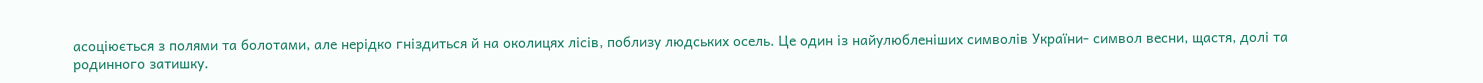асоціюється з полями та болотами, але нерідко гніздиться й на околицях лісів, поблизу людських осель. Це один із найулюбленіших символів України- символ весни, щастя, долі та родинного затишку.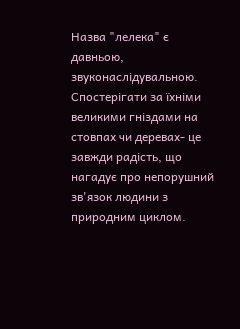Назва "лелека" є давньою, звуконаслідувальною. Спостерігати за їхніми великими гніздами на стовпах чи деревах- це завжди радість, що нагадує про непорушний зв'язок людини з природним циклом.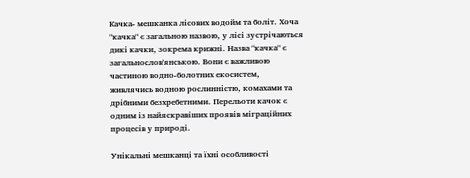Качка- мешканка лісових водойм та боліт. Хоча "качка" є загальною назвою, у лісі зустрічаються дикі качки, зокрема крижні. Назва "качка" є загальнослов'янською. Вони є важливою частиною водно-болотних екосистем, живлячись водною рослинністю, комахами та дрібними безхребетними. Перельоти качок є одним із найяскравіших проявів міграційних процесів у природі.

Унікальні мешканці та їхні особливості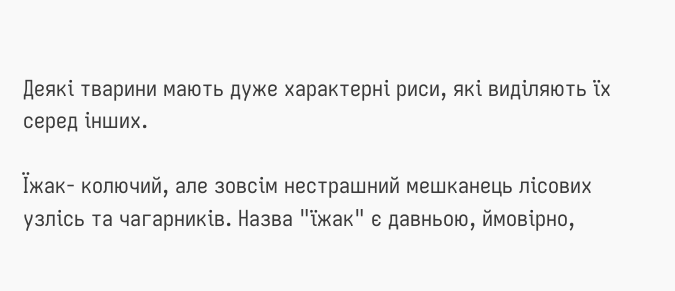Деякі тварини мають дуже характерні риси, які виділяють їх серед інших.

Їжак- колючий, але зовсім нестрашний мешканець лісових узлісь та чагарників. Назва "їжак" є давньою, ймовірно,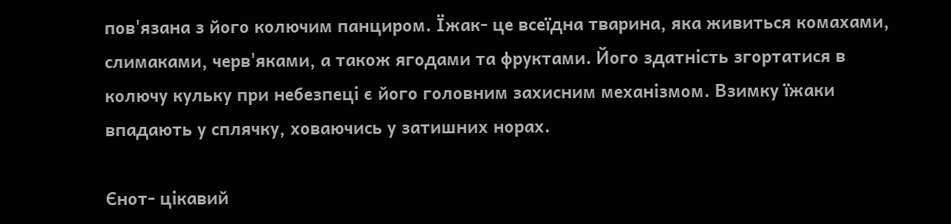пов'язана з його колючим панциром. Їжак- це всеїдна тварина, яка живиться комахами, слимаками, черв'яками, а також ягодами та фруктами. Його здатність згортатися в колючу кульку при небезпеці є його головним захисним механізмом. Взимку їжаки впадають у сплячку, ховаючись у затишних норах.

Єнот- цікавий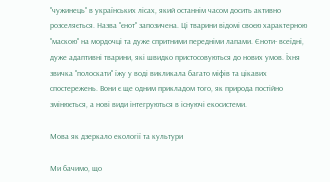"чужинець" в українських лісах, який останнім часом досить активно розселяється. Назва "єнот" запозичена. Ці тварини відомі своєю характерною "маскою" на мордочці та дуже спритними передніми лапами. Єноти- всеїдні, дуже адаптивні тварини, які швидко пристосовуються до нових умов. Їхня звичка "полоскати" їжу у воді викликала багато міфів та цікавих спостережень. Вони є ще одним прикладом того, як природа постійно змінюється, а нові види інтегруються в існуючі екосистеми.

Мова як дзеркало екології та культури

Ми бачимо, що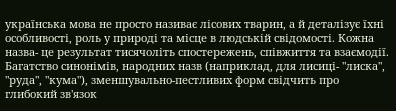українська мова не просто називає лісових тварин, а й деталізує їхні особливості, роль у природі та місце в людській свідомості. Кожна назва- це результат тисячоліть спостережень, співжиття та взаємодії. Багатство синонімів, народних назв (наприклад, для лисиці- "лиска", "руда", "кума"), зменшувально-пестливих форм свідчить про глибокий зв'язок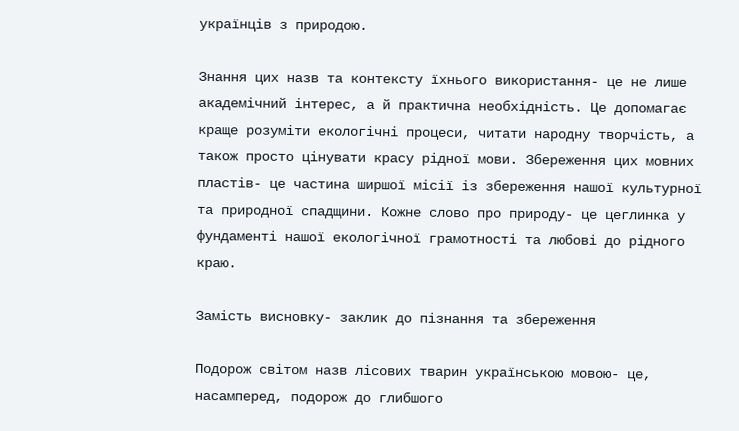українців з природою.

Знання цих назв та контексту їхнього використання- це не лише академічний інтерес, а й практична необхідність. Це допомагає краще розуміти екологічні процеси, читати народну творчість, а також просто цінувати красу рідної мови. Збереження цих мовних пластів- це частина ширшої місії із збереження нашої культурної та природної спадщини. Кожне слово про природу- це цеглинка у фундаменті нашої екологічної грамотності та любові до рідного краю.

Замість висновку- заклик до пізнання та збереження

Подорож світом назв лісових тварин українською мовою- це, насамперед, подорож до глибшого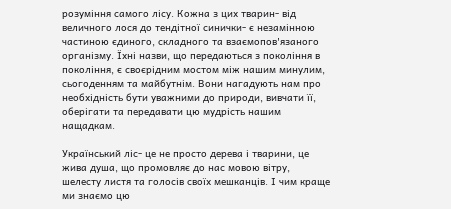розуміння самого лісу. Кожна з цих тварин- від величного лося до тендітної синички- є незамінною частиною єдиного, складного та взаємопов'язаного організму. Їхні назви, що передаються з покоління в покоління, є своєрідним мостом між нашим минулим, сьогоденням та майбутнім. Вони нагадують нам про необхідність бути уважними до природи, вивчати її, оберігати та передавати цю мудрість нашим нащадкам.

Український ліс- це не просто дерева і тварини, це жива душа, що промовляє до нас мовою вітру, шелесту листя та голосів своїх мешканців. І чим краще ми знаємо цю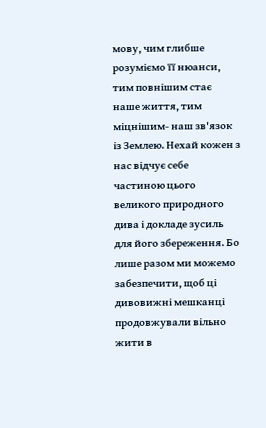мову, чим глибше розуміємо її нюанси, тим повнішим стає наше життя, тим міцнішим- наш зв'язок із Землею. Нехай кожен з нас відчує себе частиною цього великого природного дива і докладе зусиль для його збереження. Бо лише разом ми можемо забезпечити, щоб ці дивовижні мешканці продовжували вільно жити в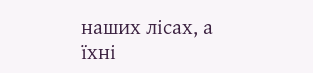наших лісах, а їхні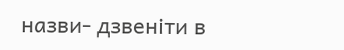назви- дзвеніти в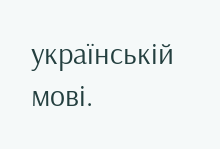українській мові.